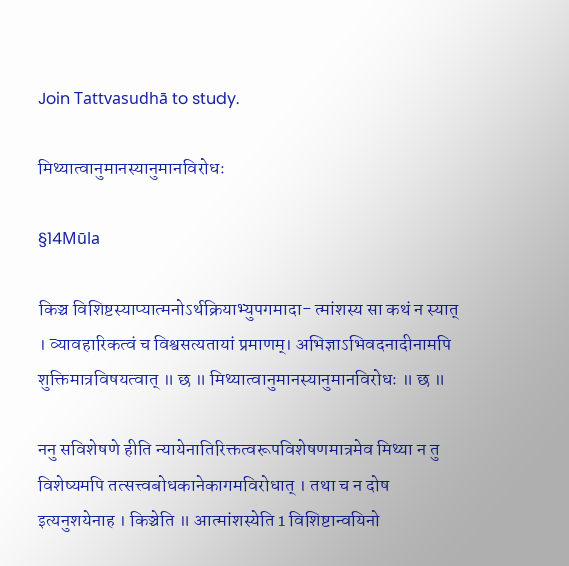Join Tattvasudhā to study.

मिथ्यात्वानुमानस्यानुमानविरोधः

§14Mūla

किञ्च विशिष्टस्याप्यात्मनोऽर्थक्रियाभ्युपगमादा- त्मांशस्य सा कथं न स्यात् । व्यावहारिकत्वं च विश्वसत्यतायां प्रमाणम्। अभिज्ञाऽभिवदनादीनामपि शुक्तिमात्रविषयत्वात् ॥ छ ॥ मिथ्यात्वानुमानस्यानुमानविरोधः ॥ छ ॥

ननु सविशेषणे हीति न्यायेनातिरिक्तत्वरूपविशेषणमात्रमेव मिथ्या न तु विशेष्यमपि तत्सत्त्वबोधकानेकागमविरोधात् । तथा च न दोष इत्यनुशयेनाह । किञ्चेति ॥ आत्मांशस्येति 1 विशिष्टान्वयिनो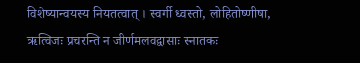विशेष्यान्वयस्य नियतत्वात् । स्वर्गी ध्वस्तो, लोहितोष्णीषा, ऋत्विजः प्रचरन्ति न जीर्णमलवद्वासाः स्नातकः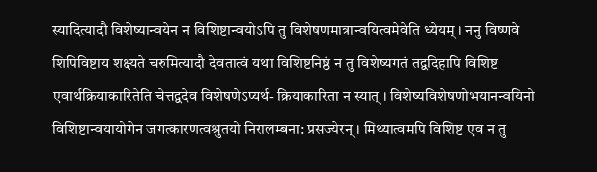स्यादित्यादौ विशेष्यान्वयेन न विशिष्टान्वयोऽपि तु विशेषणमात्रान्वयित्वमेवेति ध्येयम् । ननु विष्णवे शिपिविष्टाय शक्ष्यते चरुमित्यादौ देवतात्वं यथा विशिष्टनिष्ठं न तु विशेष्यगतं तद्वदिहापि विशिष्ट एवार्थक्रियाकारितेति चेत्तद्वदेव विशेषणेऽप्यर्थ- क्रियाकारिता न स्यात् । विशेष्यविशेषणोभयानन्वयिनो विशिष्टान्वयायोगेन जगत्कारणत्वश्रुतयो निरालम्बना: प्रसज्येरन् । मिथ्यात्वमपि विशिष्ट एव न तु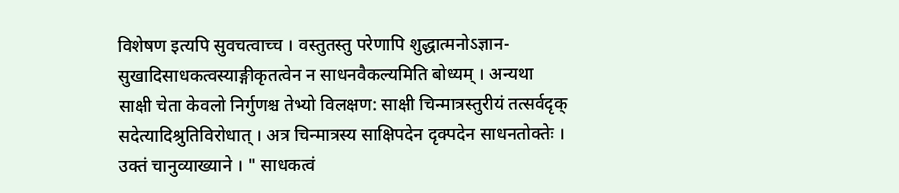विशेषण इत्यपि सुवचत्वाच्च । वस्तुतस्तु परेणापि शुद्धात्मनोऽज्ञान- सुखादिसाधकत्वस्याङ्गीकृतत्वेन न साधनवैकल्यमिति बोध्यम् । अन्यथा साक्षी चेता केवलो निर्गुणश्च तेभ्यो विलक्षण: साक्षी चिन्मात्रस्तुरीयं तत्सर्वदृक् सदेत्यादिश्रुतिविरोधात् । अत्र चिन्मात्रस्य साक्षिपदेन दृक्पदेन साधनतोक्तेः । उक्तं चानुव्याख्याने । " साधकत्वं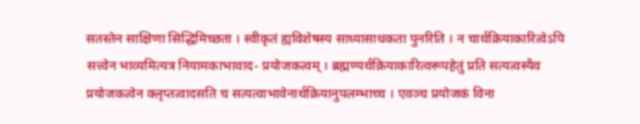सतस्तेन साक्षिणा सिद्धिमिच्छता । स्वीकृतं ह्यविशेषस्य साध्यासाधकता पुनरिति । न चार्थक्रियाकारित्वेऽपि सत्त्वेन भाव्यमित्यत्र नियामकाभावाद- प्रयोजकत्वम् । ब्रह्मण्यर्थक्रियाकारित्वरूपहेतुं प्रति सत्यत्वस्यैव प्रयोजकत्वेन क्लृप्तत्वादसति च सत्यत्वाभावेनार्थक्रियानुपलम्भाच्च । एवञ्च प्रयोजकं विना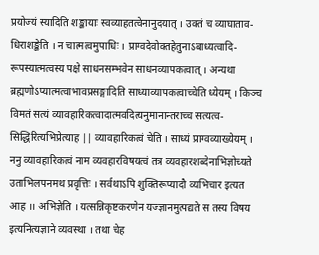प्रयोज्यं स्यादिति शङ्कायाः स्वव्याहतत्वेनानुदयात् । उक्तं च व्याघाताव- धिराशङ्केति । न चात्मत्वमुपाधिः । प्राग्वदेवोक्तहेतुनाऽबाध्यत्वादि- रूपस्यात्मत्वस्य पक्षे साधनसम्भवेन साधनव्यापकत्वात् । अन्यथा ब्रह्मणोऽप्यात्मत्वाभावप्रसङ्गादिति साध्याव्यापकत्वाच्चेति ध्येयम् । किञ्च विमतं सत्यं व्यावहारिकत्वादात्मवदित्यनुमानान्तराच्च सत्यत्व- सिद्धिरित्यभिप्रेत्याह || व्यावहारिकत्वं चेति । साध्यं प्राग्वव्याख्येयम् । ननु व्यावहारिकत्वं नाम व्यवहारविषयत्वं तत्र व्यवहारशब्देनाभिज्ञोच्यते उताभिलपनमथ प्रवृत्तिः । सर्वथाऽपि शुक्तिरूप्यादौ व्यभिचार इत्यत आह ।। अभिज्ञेति । यत्सन्निकृष्टकरणेन यज्ज्ञानमुत्पद्यते स तस्य विषय इत्यनित्यज्ञाने व्यवस्था । तथा चेह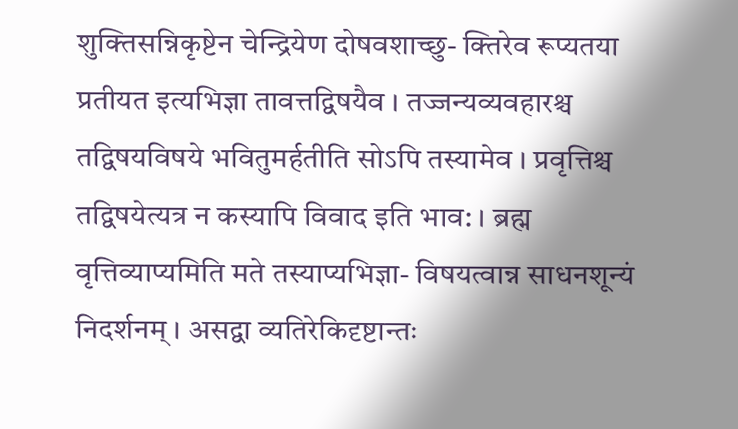शुक्तिसन्निकृष्टेन चेन्द्रियेण दोषवशाच्छु- क्तिरेव रूप्यतया प्रतीयत इत्यभिज्ञा तावत्तद्विषयैव । तज्जन्यव्यवहारश्च तद्विषयविषये भवितुमर्हतीति सोऽपि तस्यामेव । प्रवृत्तिश्च तद्विषयेत्यत्र न कस्यापि विवाद इति भाव: । ब्रह्म वृत्तिव्याप्यमिति मते तस्याप्यभिज्ञा- विषयत्वान्न साधनशून्यं निदर्शनम् । असद्वा व्यतिरेकिदृष्टान्तः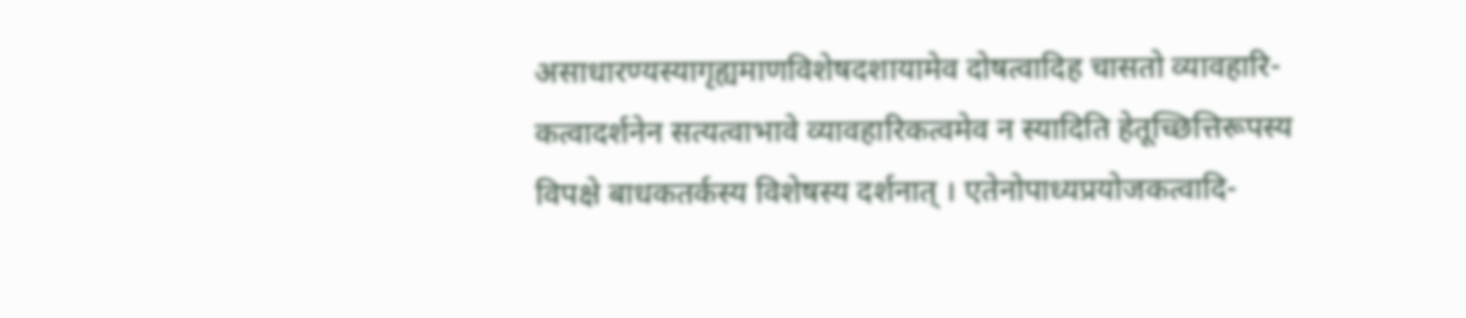असाधारण्यस्यागृह्यमाणविशेषदशायामेव दोषत्वादिह चासतो व्यावहारि- कत्वादर्शनेन सत्यत्वाभावे व्यावहारिकत्वमेव न स्यादिति हेतूच्छित्तिरूपस्य विपक्षे बाधकतर्कस्य विशेषस्य दर्शनात् । एतेनोपाध्यप्रयोजकत्वादि-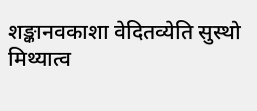शङ्कानवकाशा वेदितव्येति सुस्थो मिथ्यात्व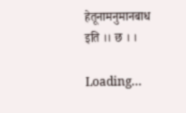हेतूनामनुमानबाध इति ।। छ । ।

Loading…